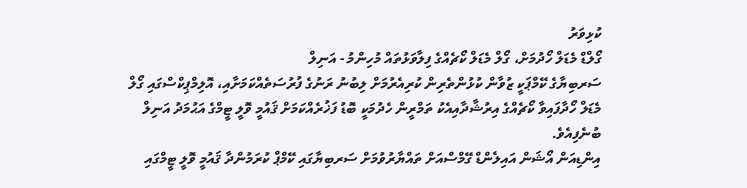ކުޅިވަރު
ގޯލްޑް މެޑަލް ހޯދުމަށް، ގޯލް މެޑަލް ކޯޗެއްގެ ފިލާވަޅުތައް މުހިންމު - އަނިލް
ސަރބިޔާގެ ކޭމްޕަކީ ޒުވާން ކުޅުންތެރިން ކުރިއެރުމަށް ލިބުނު ރަނުގެ ފުރުސަތެއްކަމަށާއި، އޮލިމްޕިކްސްގައި ގޯލް މެޑަލް ހޯދާފައިވާ ކޯޗެއްގެ އިރުޝާދާއިއެކު ތަމްރީން ހެދުމަކީ ބޮޑު ފަޚުރެއްކަމަށް ޤައުމީ ވޮލީ ޓީމްގެ އަޙުމަދު އަނިލް ބުނެފިއެވެ.
އިންޑިއަން އޯޝަން އައިލެންޑް ގޭމްސްއަށް ތައްޔާރުވުމަށް ސަރބިޔާގައި ކޭމްޕް ކުރަމުންދާ ޤައުމީ ވޮލީ ޓީމްގައި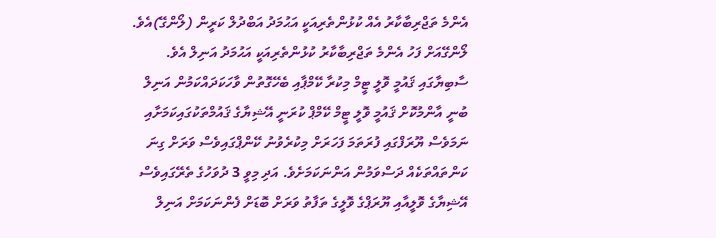އެންމެ ތަޖްރިބާކާރު އެއް ކުޅުންތެރިއަކީ އަޙުމަދު އަބްދުލް ކަރީން (ލޯންގޭ)އެވެ. ލޯންގޭއަށް ފަހު އެންމެ ތަޖްރިބާކާރު ކުޅުންތެރިއަކީ އަޙުމަދު އަނިލް އެވެ.
ސާބިޔާގައި ޤައުމީ ވޮލީ ޓީމް މިކުރާ ކޭމްޕާއި ބެހޭގޮތުން ވާހަކަދައްކަމުން އަނިލް ބުނީ އާންމުކޮށް ޤައުމީ ވޮލީ ޓީމް ކޭމްޕް ކުރަނީ އޭޝިޔާގެ ޤައުމްތަކުގައިކަމަށާއި ނަމަވެސް ޔޫރަފްގައި ފުރަތަމަ ފަހަރަށް މިކުރެވުނު ކޭންޕްގައިވެސް ވަރަށް ގިނަ ކަންތައްތަކެއް ދަސްވަމުން އަންނަކަމަށެވެ. އަދި މިވީ 3 ދުވަހުގެ ތެރޭގައިވެސް އޭޝިޔާގެ ވޮލީއާއި ޔޫރަޕްގެ ވޮލީގެ ތަފާތު ވަރަށް ބޮޑަށް ފެންނަކަމަށް އަނިލް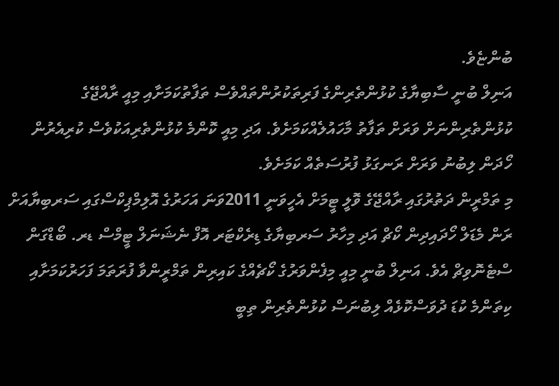ބުންޏެވެ.
އަނިލް ބުނީ ސާބިޔާގެ ކުޅުންތެރިންގެ ފަރިތަކުރުންތައްވެސް ތަފާތުކަމަށާއި މިއީ ރާއްޖޭގެ ކުޅުންތެރިންނަށް ވަރަށް ތަފާތު މާހައުލެއްކަމަށެވެ. އަދި މިއީ ކޮންމެ ކުޅުންތެރިއަކުވެސް ކުރިއެރުން ހޯދަން ލިބުނު ވަރަށް ރަނގަޅު ފުރުސަތެއް ކަމަށެވެ.
މި ތަމްރީން ދަތުރުގައި ރާއްޖޭގެ ވޮލީ ޓީމަށް އެހީވަނީ 2011ވަނަ އަހަރުގެ އޮލިމްޕިކްސްގައި ސަރބިޔާއަށް ރަން މެޑަލް ހޯދައިދިން ކޯޗް އަދި މިހާރު ސަރބިޔާގެ ޑިރެކްޓަރ އޮފް ނެޝަނަލް ޓީމްސް ޑރ. ބޯޑްގަން ސްޓެނޮވިޗް އެވެ. އަނިލް ބުނީ މިއީ މިފެންވަރުގެ ކޯޗެއްގެ ކައިރިން ތަމްރީންވާ ފުރަތަމަ ފަހަރުކަމަށާއި ކިތަންމެ ކުޑަ ދުވަސްކޮޅެއް ލިބުނަސް ކުޅުންތެރިން ތިބީ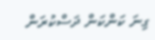ގިނަ ކަންކަން ދަސްކުރަން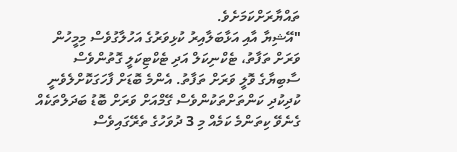ތައްޔާރަށްކަމަށެވެ.
"އޭޝިޔާ އާއި އަޅާބަލާއިރު ކުޅިވަރުގެ އަހުލާގުވެސް މިމީހުން ވަރަށް ތަފާތު، ޓެކްނިކަލް އަދި ޓެކްޓިކަލީ ގޮތުންވެސް ސާބިޔާގެ ވޮލީ ވަރަށް ތަފާތު. އެންމެ ބޮޑަށް ފާހަގަކޮށްލެވެނީ ކުދިކުދި ކަންތަށްތަކުންވެސް ގޭމްއަށް ވަރަށް ބޮޑު ބަދަލްތަކެއް ގެނެވޭ ކިތަންމެ ކަމެއް މި 3 ދުވަހުގެ ތެރޭގައިވެސް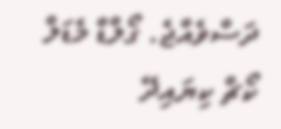ދަސްވެއްޖެ. ގޯލްޑް މެޑަލް ކޯޗް ކިޔައިދޭ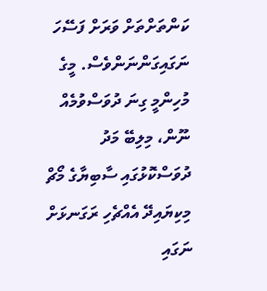ކަންތަށްތަށް ވަރަށް ފަސޭހަ ނަގައިގަންނަންވެސް. މީގެ މުހިންމީ ގިނަ ދުވަސްވުމެއް ނޫން، މިލިބޭ މަދު ދުވަސްކޮޅުގައި ސާބިޔާގެ މޯޗް މިކިޔައިދޭ އެއްޗެހި ރަގަނޅަށް ނަގައި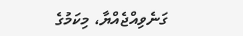ގަނެވިއްޖެއްޔާ، މިކަމުގެ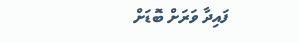ފައިދާ ވަރަށް ބޮޑަށް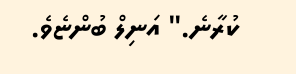ކުރާނެ." އަނިލް ބުންޏެވެ.